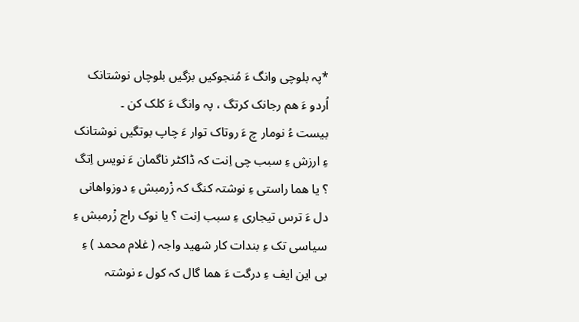*پہ بلوچی وانگ ءَ مُنجوکیں بزگیں بلوچاں نوشتانک اُردو ءَ ھم رجانک کرتگ ، پہ وانگ ءَ کلک کن ۔
بیست ءُ نومار چ ءَ روتاک توار ءَ چاپ بوتگیں نوشتانک ءِ ارزش ءِ سبب چی اِنت کہ ڈاکٹر ناگمان ءَ نویس اِتگ ؟ یا ھما راستی ءِ نوشتہ کنگ کہ زْرمبش ءِ دوزواھانی دل ءَ ترس تیجاری ءِ سبب اِنت ؟ یا نوک راج زْرمبش ءِ سیاسی تک ءِ بندات کار شھید واجہ ( غلام محمد ) ءِ بی این ایف ءِ درگت ءَ ھما گال کہ کول ء نوشتہ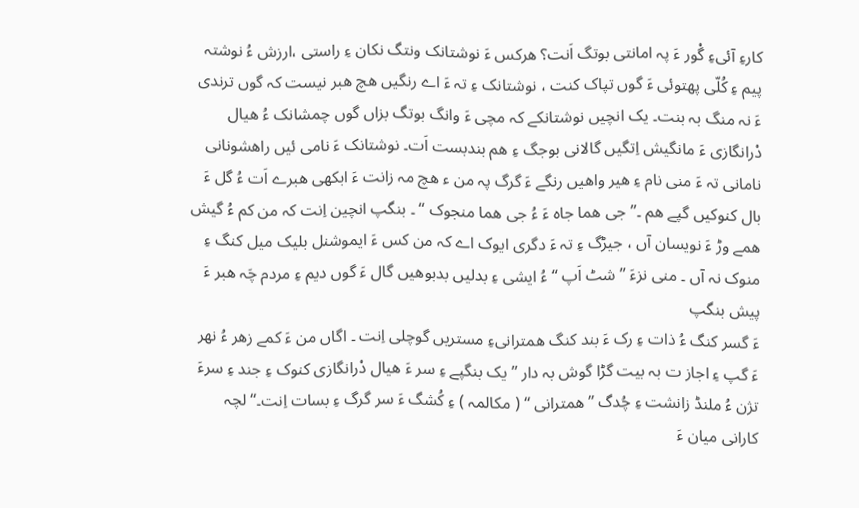کارءِ آئیءِ گْور ءَ پہ امانتی بوتگ اَنت؟ ھرکس ءَ نوشتانک ونتگ نکان ءِ راستی ،ارزش ءُ نوشتہ پیم ءِ کُلّی پھتوئی ءَ گوں تپاک کنت ، نوشتانک ءِ تہ ءَ اے رنگیں ھچ ھبر نیست کہ گوں ترندی ءَ نہ منگ بہ بنت۔ یک انچیں نوشتانکے کہ مچی ءَ وانگ بوتگ بزاں گوں چمشانک ءُ ھیال دْرانگازی ءَ مانگیش اِتگیں گالانی بوجگ ءِ ھم بندبست اَت۔ نوشتانک ءَ نامی ئیں راھشونانی نامانی تہ ءَ منی نام ءِ ھیر واھیں رنگے ءَ گرگ پہ من ء ھچ مہ زانت ءَ ابکھی ھبرے اَت ءُ گل ءَ بال کنوکیں گپے ھم ۔’’ جی ھما جاہ ءَ ءُ جی ھما منجوک ‘‘ ۔ بنگپ انچین اِنت کہ من کم ءُ گیش ھمے وڑ ءَ نویسان آں ، جیڑگ ءِ تہ ءَ دگری ایوک اے کہ من کس ءَ ایموشنل بلیک میل کنگ ءِ منوک نہ آں ۔ منی نزءَ ’’ شٹ اَپ ‘‘ ءُ ایشی ءِ بدلیں بدبوھیں گال ءَ گوں دیم ءِ مردم چَہ ھبر ءَ پیش بنگپ
ءَ گسر کنگ ءُ ذات ءِ رک ءَ بند کنگ ھمترانیءِ مستریں گوچلی اِنت ۔ اگاں من ءَ کمے زھر ءُ نھر ءَ گپ ءِ اجاز ت بہ بیت گڑا گوش بہ دار ’’ یک بنگپے ءِ سر ءَ ھیال دْرانگازی کنوک ءِ جند ءِ سرءَ تژن ءُ ملنڈ زانشت ءِ چُدگ ’’ ھمترانی ‘‘ ( مکالمہ ) ءِ کُشگ ءَ سر گرگ ءِ بسات اِنت۔‘‘ لچہ کارانی میان ءَ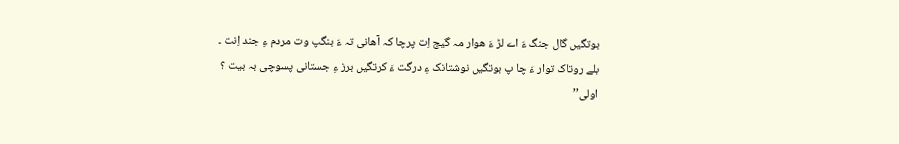بوتگیں گال جنگ ءَ اے لڑ ءَ ھوار مہ گیج اِت پرچا کہ آھانی تہ ءَ بنگپ وت مردم ءِ جند اِنت ۔
بلے روتاک توار ءَ چا پ بوتگیں نوشتانک ءِ درگت ءَ کرتگیں برز ءِ جستانی پسوچی بہ بیت ؟ اولی’’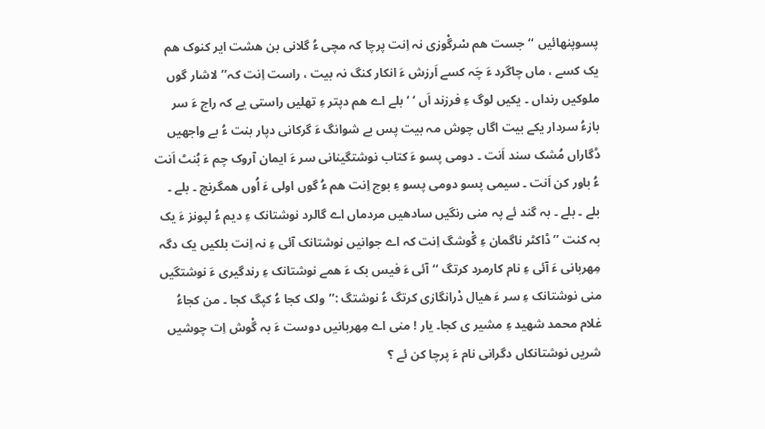پسوپنھائیں ‘‘جست ھم سْرگْوزی نہ اِنت پرچا کہ مچی ءُ گلانی بن ھشت ایر کنوک ھم یک کسے ، ماں چاگرد ءَ چَہ کسے اَرزش ءَ انکار کنگ نہ بیت ، راست اِنت کہ’’لاشار گوں ملوکیں رنداں ۔ یکیں لوگ ءِ فرزند اَں ‘ ‘ بلے اے ھم دپتر ءِ تھلیں راستی یے کہ راج ءَ سر بازءُ سردار یکے بیت اگاں چوش مہ بیت پس بے شوانگ ءَ گرکانی دپار بنت ءُ بے واجھیں ڈگاراں مُشک سند اَنت ۔ دومی پسو ءَ کتاب نوشتگینانی سر ءَ ایمان آروک چم ءَ بُنٹ اَنت ءُ باور کن اَنت ۔ سیمی پسو دومی پسو ءِ بوج اِنت ھم ءُ گوں اولی ءَ اُوں ھمگرنچ ۔ بلے ۔ بلے ۔ بلے ۔ بہ گند ئے پہ منی رنگیں سادھیں مردماں اے گالرد نوشتانک ءِ دیم ءُ لپونز ءَ یک بہ کنت ’’ ڈاکٹر ناگمان ءِ گْوشگ اِنت کہ اے جوانیں نوشتانک آئی ءِ نہ اِنت بلکیں یک دگہ مِھربانی ءَ آئی ءِ نام کارمرد کرتگ ‘‘آئی ءَ فیس بک ءَ ھمے نوشتانک ءِ رندگیری ءَ نوشتگیں منی نوشتانک ءِ سر ءَ ھیال دْرانگازی کرتگ ءُ نوشتگ :’’ولک کجا ءُ کپگ کجا ۔ من کجاءُ غلام محمد شھید ءِ مشیر ی کجا۔ یار ! منی اے مِھربانیں دوست ءَ بہ گْوش اِت چوشیں شریں نوشتانکاں دگرانی نام ءَ پرچا کن ئے ؟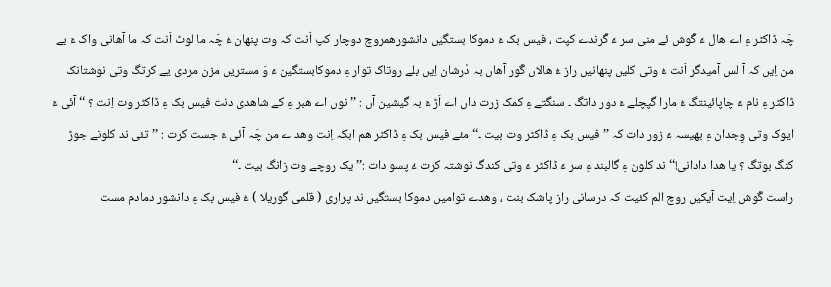چَہ ڈاکٹر ءِ اے ھال ءَ گْوش ئے منی سر ءَ گْرندے کپت ، فیس بک ءَ دموکا بستگیں دانشورھمروچ دوچار کپ اَنت کہ وت پنھان ءُ چَہ ما لوٹ اَنت کہ ما آھانی واک ءَ بے من اِیں کہ آ لس آمیدگر اَنت ءُ وتی کلیں پنھانیں راز ءُ ھالاں گْور آھاں بہ دْرشان اِیں بلے روتاک توار ءِ دموکابستگین ءَ وَ مستریں مزن مردی یے کرتگ وتی نوشتانک ڈاکٹر ءِ نام ءَ چاپائینتگ ءُ مارا گپچلے ءَ دور داتگ ۔ سنگتے ءِ کمک زرت داں اے اَڑ ءَ بہ گیشین آں : ’’ نوں اے ھبر ءِ کے شاھدی دنت فیس بک ءِ ڈاکٹر وت اِنت ؟ ‘‘ آئی ءَ ایوک وتی وِجدان ءِ بھیسہ ءَ زور دات کہ ’’ فیس بک ءِ ڈاکٹر وت بیت ۔‘‘ مئے فیس بک ءِ ڈاکٹر ھم ابکہ اِنت وھد ے من چَہ آئی ءَ جست کرت : ’’تئی ند کلونے جوڑ کنگ بوتگ ؟ یا ھدا دادانی!‘‘ ند کلون ءِ گالبند ءِ سر ءَ ڈاکٹر ءَ وتی کندگ نوشتہ کرت ءُ پسو دات :’’ یک روچے وت زانگ بیت ۔‘‘
راست گْوش اِیت آیکیں روچ الم کئیت کہ درسانی راز پاشک بنت ، وھدے توامیں دموکا بستگیں ند پراری ( قلمی گوریلا ) ءُ فیس بک ءِ دانشور دمادم مست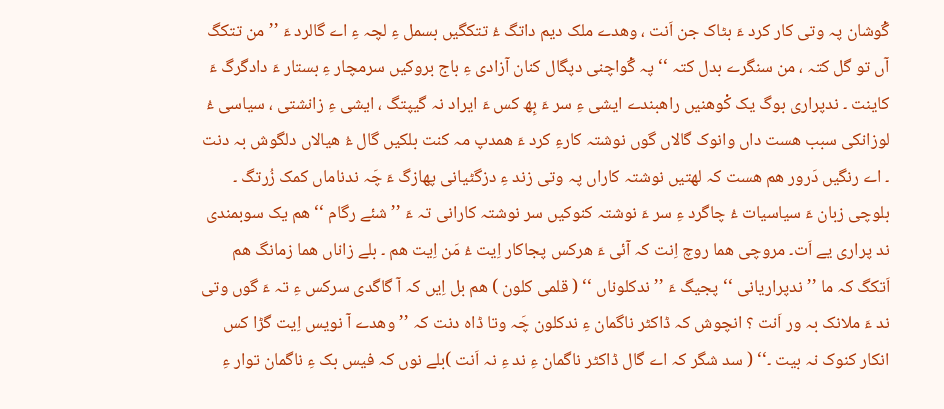گْوشان پہ وتی کار کرد ءَ بٹاک جن اَنت ، وھدے ملک دیم داتگ ءُ تتکگیں بسمل ءِ لچہ ءِ اے گالرد ءَ ’’ من تتکگ آں تو گل کتہ ، من سنگرے بدل کتہ ‘‘ پہ گْواچنی دپگال کنان آزادی ءِ باج بروکیں سرمچار ءِ بستار ءَ دادگرگ ءَ کاینت ۔ ندپراری بوگ یک کْوھنیں راھبندے ایشی ءِ سر ءَ بِھ کس ءَ ایراد نہ گیپتگ ، ایشی ءِ زانشتی ، سیاسی ءُ لوزانکی سبب ھست داں وانوک گالاں گوں نوشتہ کارءِ کرد ءَ ھمدپ مہ کنت بلکیں گال ءُ ھیالاں دلگوش بہ دنت ۔ اے رنگیں دَرور ھم ھست کہ لھتیں نوشتہ کاراں پہ وتی زند ءِ دزگٹیانی پھازگ ءَ چَہ ندناماں کمک زُرتگ ۔ بلوچی زبان ءَ سیاسیات ءُ چاگرد ءِ سر ءَ نوشتہ کنوکیں سر نوشتہ کارانی تہ ءَ ’’ شئے رگام ‘‘ ھم یک سوبمندی ند پراری یے اَت۔ مروچی ھما روچ اِنت کہ آئی ءَ ھرکس پجاکار اِیت ءُ مَن اِیت ھم ۔ بلے زاناں ھما زمانگ ھم اَتکگ کہ ما ’’ ندپراریانی ‘‘ پجیگ ءَ ’’ ندکلوناں ‘‘ ( قلمی کلون ) ھم بل اِیں کہ آ گاگدی سرکس ءِ تہ ءَ گوں وتی ند ءَ ملانک بہ ور اَنت ؟ انچوش کہ ڈاکٹر ناگمان ءِ ندکلون چَہ وتا ڈاہ دنت کہ ’’ وھدے آ نویس اِیت گڑا کس انکار کنوک نہ بیت ۔‘‘ ( سد شگر کہ اے گال ڈاکٹر ناگمان ءِ ند ءِ نہ اَنت )بلے نوں کہ فیس بک ءِ ناگمان توار ءِ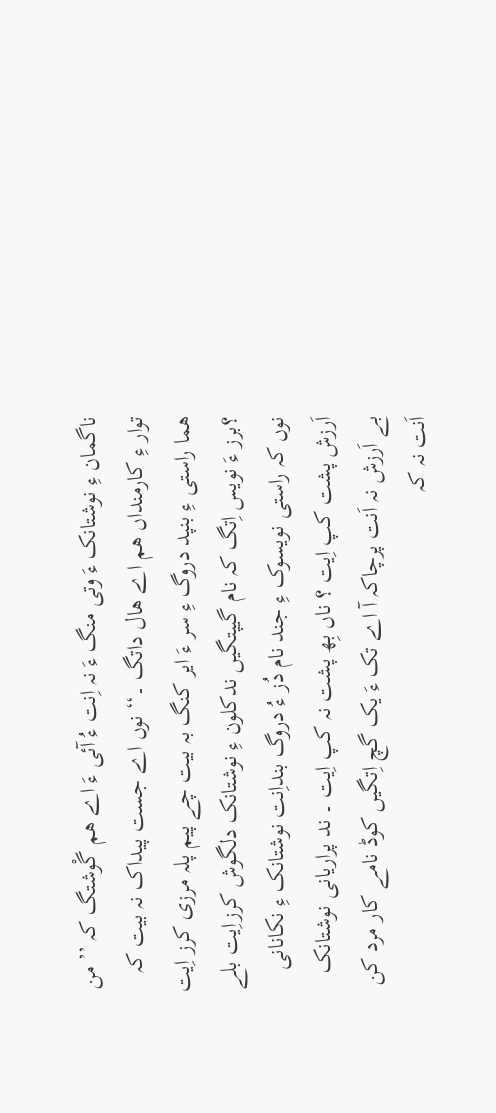ناگمان ءِ نوشتانک ءَ وتی منگ ءَ نہ اِنت ءُ آئی ءَ اے ھم گْوشتگ کہ ’’ من توار ءِ کارمنداں ھم اے ھال داتگ ۔‘‘ نوں اے جست پیداک نہ بیت کہ ھما راستی ءِ بنپد دروگ ءِ سر ءَ ایر کنگ بہ بیت چے پیم پلہ مرزی کرز اِیت ؟برز ءَ نویس اِتگ کہ نام گیپتگیں ندکلون ءِ نوشتانک دلگوش کرزاِیت بلے نوں کہ راستی نویسوک ءِ جند نام دُز ءُ دروگ بنداِنت نوشتانک ءِ نکانانی اَرزش پشت کپ اِیت ؟ ناں بِھ پشت نہ کپ اِیت ۔ ند پراریانی نوشتانک بے اَرزش نہ اَنت پرچاکہ آ اے تک ءَ یک گچ اِتگیں کوڈ نامے کار مرد کن اَنت نہ کہ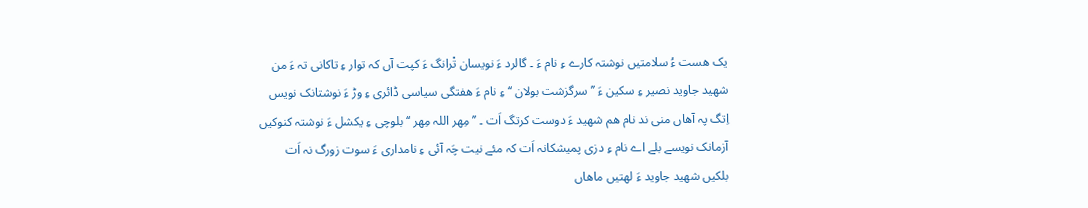یک ھست ءُ سلامتیں نوشتہ کارے ءِ نام ءَ ۔ گالرد ءَ نویسان تْرانگ ءَ کپت آں کہ توار ءِ تاکانی تہ ءَ من شھید جاوید نصیر ءِ سکین ءَ ’’ سرگزشت بولان ‘‘ ءِ نام ءَ ھفتگی سیاسی ڈائری ءِ وڑ ءَ نوشتانک نویس اِتگ پہ آھاں منی ند نام ھم شھید ءَ دوست کرتگ اَت ۔ ’’ مِھر اللہ مِھر ‘‘ بلوچی ءِ یکشل ءَ نوشتہ کنوکیں آزمانک نویسے بلے اے نام ءِ دزی پمیشکانہ اَت کہ مئے نیت چَہ آئی ءِ نامداری ءَ سوت زورگ نہ اَت بلکیں شھید جاوید ءَ لھتیں ماھاں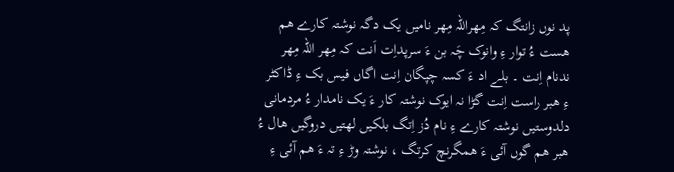پد نوں زانتگ کہ مِھراللہ مِھر نامیں یک دگہ نوشتہ کارے ھم ھست ءُ توار ءِ وانوک چَہ بن ءَ سرپداِت اَنت کہ مِھر اللہ مِھر ندنام اِنت ۔ بلے اد ءَ کسہ چپگان اِنت اگاں فیس بک ءِ ڈاکٹر ءِ ھبر راست اِنت گڑا نہ ایوک نوشتہ کار ءَ یک نامدار ءُ مردمانی دلدوستیں نوشتہ کارے ءِ نام دُز اِتگ بلکیں لھتیں دروگیں ھال ءُ ھبر ھم گوں آئی ءَ ھمگرنچ کرتگ ، نوشتہ وڑ ءِ تہ ءَ ھم آئی ءِ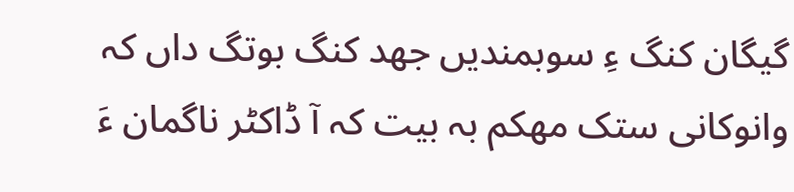گیگان کنگ ءِ سوبمندیں جھد کنگ بوتگ داں کہ وانوکانی ستک مھکم بہ بیت کہ آ ڈاکٹر ناگمان ءَ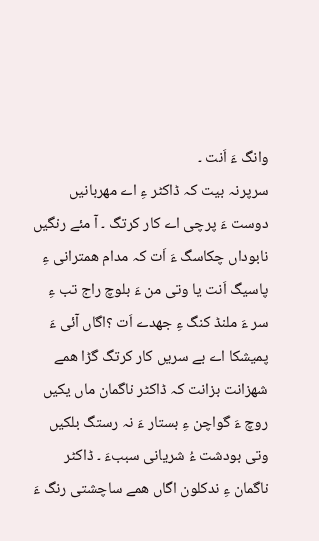وانگ ءَ اَنت ۔
سرپرنہ بیت کہ ڈاکٹر ءِ اے مھربانیں دوست ءَ پرچی اے کار کرتگ ۔ آ مئے رنگیں نابوداں چکاسگ ءَ اَت کہ مدام ھمترانی ءِ پاسیگ اَنت یا وتی من ءَ بلوچ راج تب ءِ سر ءَ ملنڈ کنگ ءِ جھدے اَت ؟اگاں آئی ءَ پمیشکا اے بے سریں کار کرتگ گڑا ھمے شھزانت بزانت کہ ڈاکٹر ناگمان ماں یکیں روچ ءَ گواچن ءِ بستار ءَ نہ رستگ بلکیں وتی بودشت ءُ شریانی سببءَ ۔ ڈاکٹر ناگمان ءِ ندکلون اگاں ھمے ساچشتی رنگ ءَ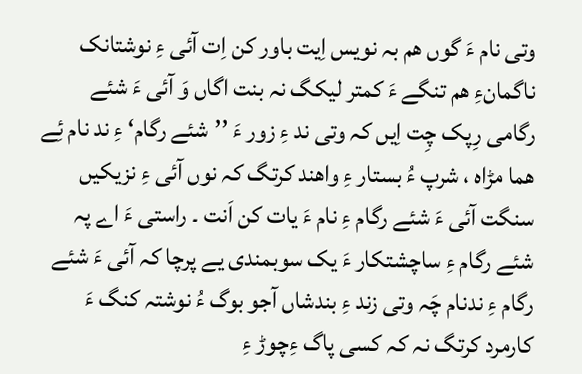وتی نام ءَ گوں ھم بہ نویس اِیت باور کن اِت آئی ءِ نوشتانک ناگمانءِ ھم تنگے ءَ کمتر لیکگ نہ بنت اگاں وَ آئی ءَ شئے رگامی رِپک چِت اِیں کہ وتی ند ءِ زور ءَ ’’شئے رگام‘ ءِ ند نام ئِے ھما مڑاہ ، شرپ ءُ بستار ءِ واھند کرتگ کہ نوں آئی ءِ نزیکیں سنگت آئی ءَ شئے رگام ءِ نام ءَ یات کن اَنت ۔ راستی ءَ اے پہ شئے رگام ءِ ساچشتکار ءَ یک سوبمندی یے پرچا کہ آئی ءَ شئے رگام ءِ ندنام چَہ وتی زند ءِ بندشاں آجو بوگ ءُ نوشتہ کنگ ءَ کارمرد کرتگ نہ کہ کسی پاگ ءِچوڑ ءِ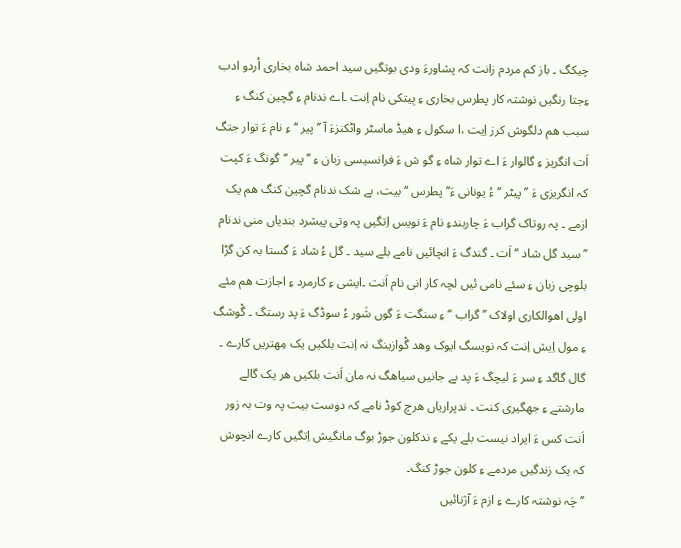چیکگ ۔ باز کم مردم زانت کہ پشاورءَ ودی بوتگیں سید احمد شاہ بخاری اُردو ادب ءِجتا رنگیں نوشتہ کار پطرس بخاری ءِ بِیتکی نام اِنت ۔اے ندنام ءِ گچین کنگ ءِ سبب ھم دلگوش کرز اِیت ،ا سکول ءِ ھیڈ ماسٹر واٹکنزءَ آ ’’ پیر ‘‘ ءِ نام ءَ توار جتگ اَت انگریز ءِ گالوار ءَ اے توار شاہ ءِ گو ش ءَ فرانسیسی زبان ءِ ’’ پیر ‘‘گونگ ءَ کپت کہ انگریزی ءَ ’’ پیٹر ‘‘ ءُ یونانی ءَ’’ پطرس ‘‘ بیت، بے شک ندنام گچین کنگ ھم یک ازمے ۔ پہ روتاک گراب ءَ چاربندءِ نام ءَ نویس اِتگیں پہ وتی پیشرد بندیاں منی ندنام ’’ سید گل شاد ‘‘ اَت ۔ گندگ ءَ انچائیں نامے بلے سید ۔ گل ءُ شاد ءَ گستا بہ کن گڑا بلوچی زبان ءِ سئے نامی ئیں لچہ کار انی نام اَنت ۔ایشی ءِ کارمرد ءِ اجازت ھم مئے اولی اھوالکاری اولاک ’’ گراب ‘‘ ءِ سنگت ءَ گوں شَور ءُ سوڈگ ءَ پد رستگ ۔ گْوشگ ءِ مول اِیش اِنت کہ نویسگ ایوک وھد گْوازینگ نہ اِنت بلکیں یک مِھتریں کارے ۔ گال گاگد ءِ سر ءَ لیچگ ءَ پد بے جانیں سیاھگ نہ مان اَنت بلکیں ھر یک گالے مارشتے ءِ جھگیری کنت ۔ ندپراریاں ھرچ کوڈ نامے کہ دوست بیت پہ وت بہ زور اَنت کس ءَ ایراد نیست بلے یکے ءِ ندکلون جوڑ بوگ مانگیش اِتگیں کارے انچوش کہ یک زندگیں مردمے ءِ کلون جوڑ کنگ۔
’’ چَہ نوشتہ کارے ءِ ازم ءَ آژنائیں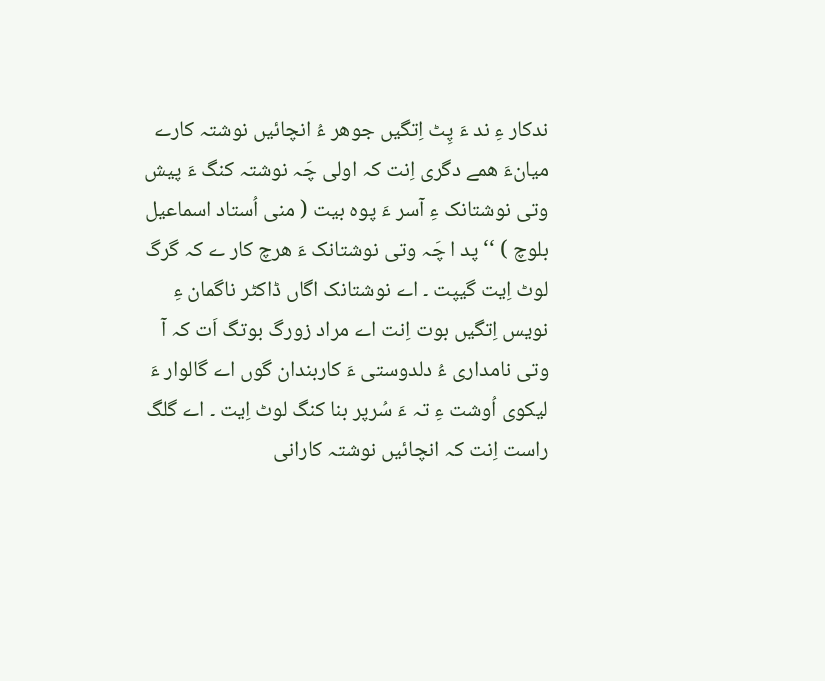ندکار ءِ ند ءَ پِٹ اِتگیں جوھر ءُ انچائیں نوشتہ کارے میانءَ ھمے دگری اِنت کہ اولی چَہ نوشتہ کنگ ءَ پیش وتی نوشتانک ءِ آسر ءَ پوہ بیت ( منی اُستاد اسماعیل بلوچ ) ‘‘ پد ا چَہ وتی نوشتانک ءَ ھرچ کار ے کہ گرگ لوٹ اِیت گیپت ۔ اے نوشتانک اگاں ڈاکٹر ناگمان ءِ نویس اِتگیں بوت اِنت اے مراد زورگ بوتگ اَت کہ آ وتی نامداری ءُ دلدوستی ءَ کاربندان گوں اے گالوار ءَ لیکوی اُوشت ءِ تہ ءَ سُرپر بنا کنگ لوٹ اِیت ۔ اے گلگ راست اِنت کہ انچائیں نوشتہ کارانی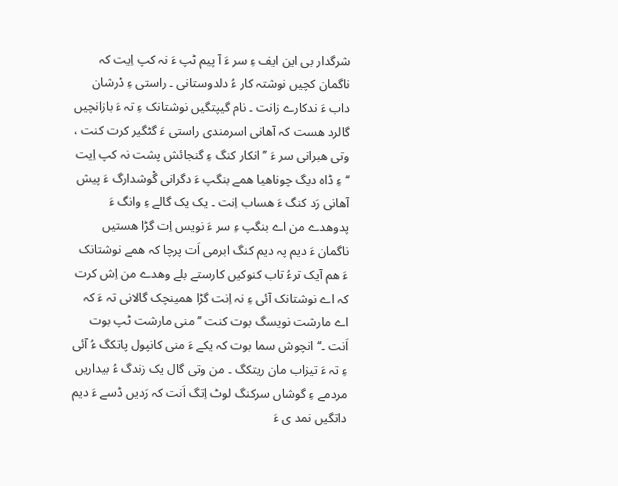شرگدار بی این ایف ءِ سر ءَ آ پیم ٹپ ءَ نہ کپ اِیت کہ ناگمان کچیں نوشتہ کار ءُ دلدوستانی ۔ راستی ءِ دْرشان داب ءَ ندکارے زانت ۔ نام گیپتگیں نوشتانک ءِ تہ ءَ بازانچیں گالرد ھست کہ آھانی اسرمندی راستی ءَ گٹگیر کرت کنت ، وتی ھبرانی سر ءَ ’’ انکار کنگ ءِ گنجائش پشت نہ کپ اِیت ‘‘ ءِ ڈاہ دیگ چوناھیا ھمے بنگپ ءَ دگرانی گْوشدارگ ءَ پیش آھانی رَد کنگ ءَ ھساب اِنت ۔ یک یک گالے ءِ وانگ ءَ پدوھدے من اے بنگپ ءِ سر ءَ نویس اِت گڑا ھستیں ناگمان ءَ دیم پہ دیم کنگ ابرمی اَت پرچا کہ ھمے نوشتانک ءَ ھم آیک ترءُ تاب کنوکیں کارستے بلے وھدے من اِش کرت کہ اے نوشتانک آئی ءِ نہ اِنت گڑا ھمینچک گالانی تہ ءَ کہ اے مارشت نویسگ بوت کنت ’’ منی مارشت ٹپ بوت اَنت ۔‘‘انچوش سما بوت کہ یکے ءَ منی کانپول پاتکگ ءُ آئی ءِ تہ ءَ تیزاب مان ریتکگ ۔ من وتی گال یک زندگ ءُ بیداریں مردمے ءِ گوشاں سرکنگ لوٹ اِتگ اَنت کہ رَدیں ڈسے ءَ دیم داتگیں نمد ی ءَ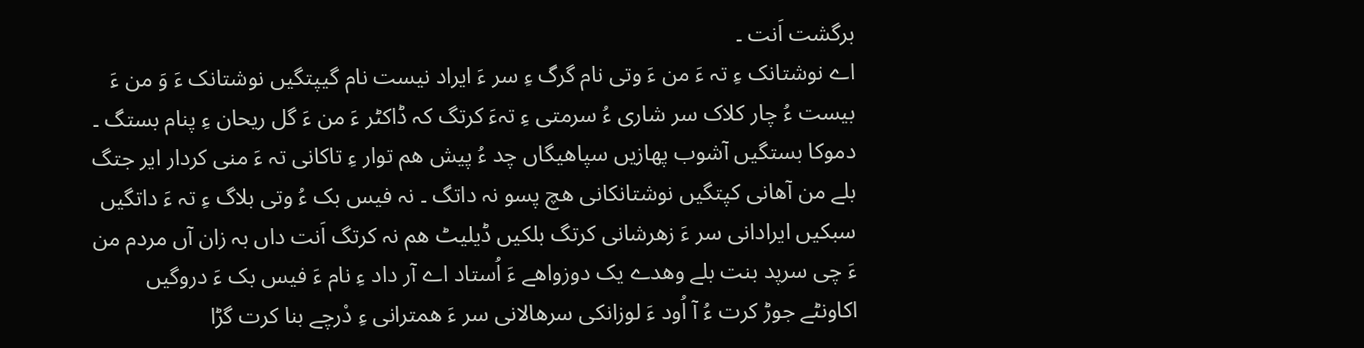برگشت اَنت ۔
اے نوشتانک ءِ تہ ءَ من ءَ وتی نام گرگ ءِ سر ءَ ایراد نیست نام گیپتگیں نوشتانک ءَ وَ من ءَ بیست ءُ چار کلاک سر شاری ءُ سرمتی ءِ تہءَ کرتگ کہ ڈاکٹر ءَ من ءَ گل ریحان ءِ پنام بستگ ۔ دموکا بستگیں آشوب پھازیں سپاھیگاں چد ءُ پیش ھم توار ءِ تاکانی تہ ءَ منی کردار ایر جتگ بلے من آھانی کپتگیں نوشتانکانی ھچ پسو نہ داتگ ۔ نہ فیس بک ءُ وتی بلاگ ءِ تہ ءَ داتگیں سبکیں ایرادانی سر ءَ زھرشانی کرتگ بلکیں ڈیلیٹ ھم نہ کرتگ اَنت داں بہ زان آں مردم من ءَ چی سرپد بنت بلے وھدے یک دوزواھے ءَ اُستاد اے آر داد ءِ نام ءَ فیس بک ءَ دروگیں اکاونٹے جوڑ کرت ءُ آ اُود ءَ لوزانکی سرھالانی سر ءَ ھمترانی ءِ دْرچے بنا کرت گڑا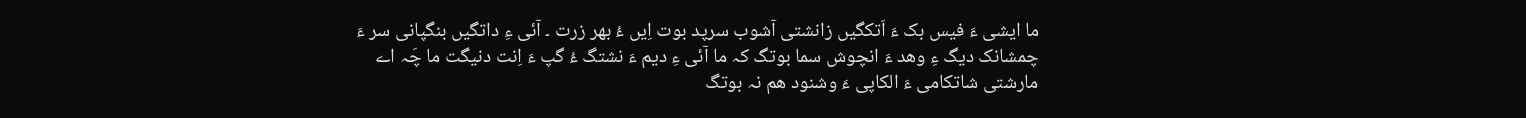ما ایشی ءَ فیس بک ءَ اَتکگیں زانشتی آشوب سرپد بوت اِیں ءُ بھر زرت ۔ آئی ءِ داتگیں بنگپانی سر ءَ چمشانک دیگ ءِ وھد ءَ انچوش سما بوتگ کہ ما آئی ءِ دیم ءَ نشتگ ءُ گپ ءَ اِنت دنیگت ما چَہ اے مارشتی شاتکامی ءَ الکاپی ءَ وشنود ھم نہ بوتگ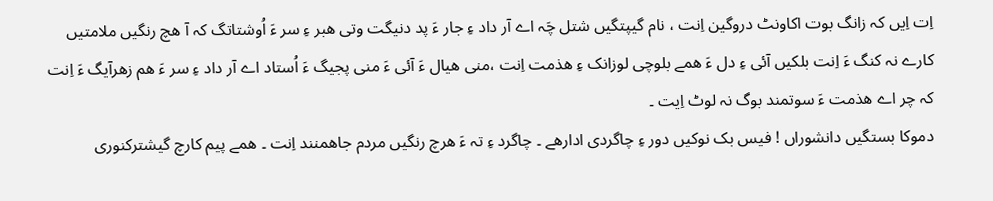اِت اِیں کہ زانگ بوت اکاونٹ دروگین اِنت ، نام گیپتگیں شتل چَہ اے آر داد ءِ جار ءَ پد دنیگت وتی ھبر ءِ سر ءَ اُوشتاتگ کہ آ ھچ رنگیں ملامتیں کارے نہ کنگ ءَ اِنت بلکیں آئی ءِ دل ءَ ھمے بلوچی لوزانک ءِ ھذمت اِنت ،منی ھیال ءَ آئی ءَ منی پجیگ ءَ اُستاد اے آر داد ءِ سر ءَ ھم زھرآیگ ءَ اِنت کہ چر اے ھذمت ءَ سوتمند بوگ نہ لوٹ اِیت ۔
دموکا بستگیں دانشوراں ! فیس بک نوکیں دور ءِ چاگردی ادارھے ۔ چاگرد ءِ تہ ءَ ھرچ رنگیں مردم جاھمنند اِنت ۔ ھمے پیم کارچ گیشترکنوری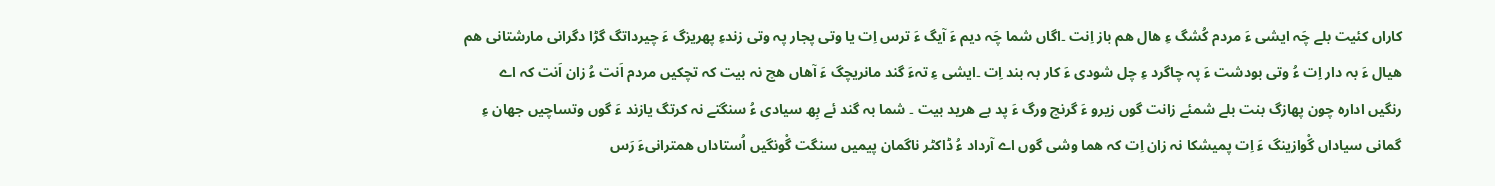کاراں کئیت بلے چَہ ایشی ءَ مردم کُشگ ءِ ھال ھم باز اِنت ۔اگاں شما چَہ دیم ءَ آیگ ءَ ترس اِت یا وتی پجار پہ وتی زندءِ پھریزگ ءَ چیرداتگ گڑا دگرانی مارشتانی ھم ھیال ءَ بہ دار اِت ءُ وتی بودشت ءَ پہ چاگرد ءِ چل شودی ءَ کار بہ بند اِت ۔ایشی ءِ تہءَ گند مانریچگ ءَ آھاں ھچ نہ بیت کہ تچکیں مردم اَنت ءُ زان اَنت کہ اے رنگیں ادارہ چون پھازگ بنت بلے شمئے زانت گوں زیرو ءَ گرنچ ورگ ءَ پد بے ھرید بیت ۔ شما بہ گند ئے بِھ سیادی ءُ سنگتے نہ کرتگ یازند ءَ گوں وتساچیں جھان ءِ گمانی سیاداں گْوازینگ ءَ اِت پمیشکا نہ زان اِت کہ ھما وشی گوں اے آرداد ءُ ڈاکٹر ناگمان پیمیں سنگت گْونگیں اُستاداں ھمترانیءَ رَس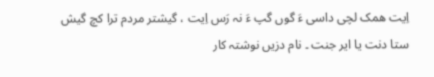اِیت ھمک لچی داسی ءَ گوں گپ ءَ نہ رَس اِیت ، گیشتر مردم ترا کچ گیش ستا دنت یا ایر جنت ۔ نام دزیں نوشتہ کار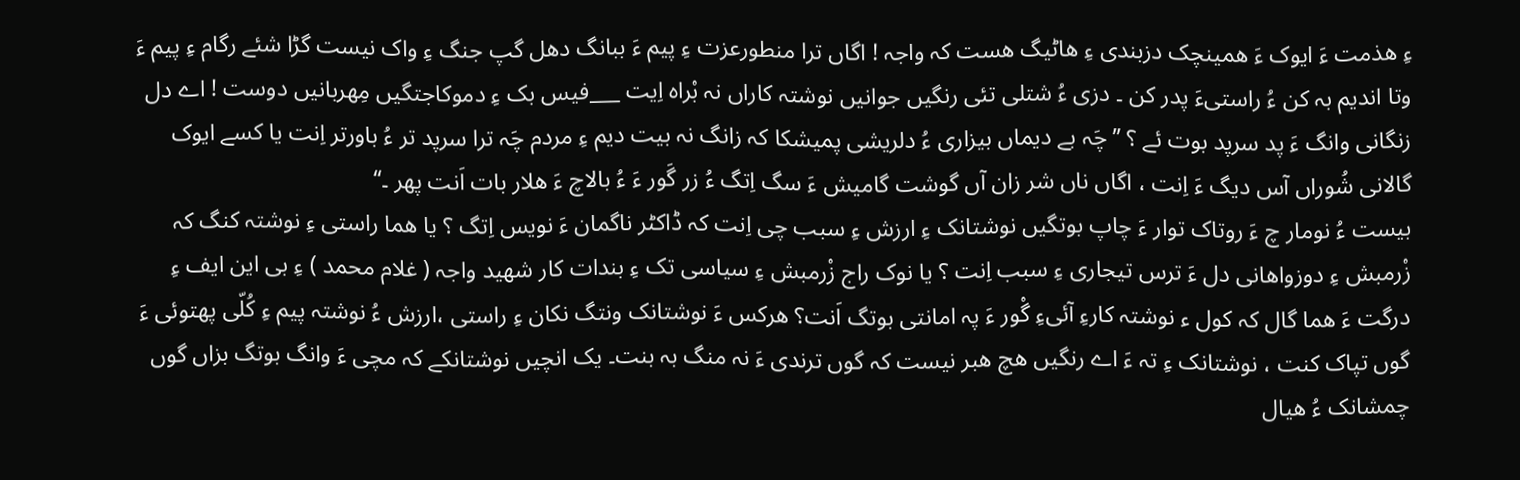ءِ ھذمت ءَ ایوک ءَ ھمینچک دزبندی ءِ ھاٹیگ ھست کہ واجہ ! اگاں ترا منطورعزت ءِ پیم ءَ ببانگ دھل گپ جنگ ءِ واک نیست گڑا شئے رگام ءِ پیم ءَ وتا اندیم بہ کن ءُ راستیءَ پدر کن ۔ دزی ءُ شتلی تئی رنگیں جوانیں نوشتہ کاراں نہ بْراہ اِیت ___فیس بک ءِ دموکاجتگیں مِھربانیں دوست ! اے دل زنگانی وانگ ءَ پد سرپد بوت ئے ؟ ’’ چَہ بے دیماں بیزاری ءُ دلریشی پمیشکا کہ زانگ نہ بیت دیم ءِ مردم چَہ ترا سرپد تر ءُ باورتر اِنت یا کسے ایوک گالانی شُوراں آس دیگ ءَ اِنت ، اگاں ناں شر زان آں گوشت گامیش ءَ سگ اِتگ ءُ زر گَور ءَ ءُ بالاچ ءَ ھلار بات اَنت پھر ۔‘‘
بیست ءُ نومار چ ءَ روتاک توار ءَ چاپ بوتگیں نوشتانک ءِ ارزش ءِ سبب چی اِنت کہ ڈاکٹر ناگمان ءَ نویس اِتگ ؟ یا ھما راستی ءِ نوشتہ کنگ کہ زْرمبش ءِ دوزواھانی دل ءَ ترس تیجاری ءِ سبب اِنت ؟ یا نوک راج زْرمبش ءِ سیاسی تک ءِ بندات کار شھید واجہ ( غلام محمد ) ءِ بی این ایف ءِ درگت ءَ ھما گال کہ کول ء نوشتہ کارءِ آئیءِ گْور ءَ پہ امانتی بوتگ اَنت؟ ھرکس ءَ نوشتانک ونتگ نکان ءِ راستی ،ارزش ءُ نوشتہ پیم ءِ کُلّی پھتوئی ءَ گوں تپاک کنت ، نوشتانک ءِ تہ ءَ اے رنگیں ھچ ھبر نیست کہ گوں ترندی ءَ نہ منگ بہ بنت۔ یک انچیں نوشتانکے کہ مچی ءَ وانگ بوتگ بزاں گوں چمشانک ءُ ھیال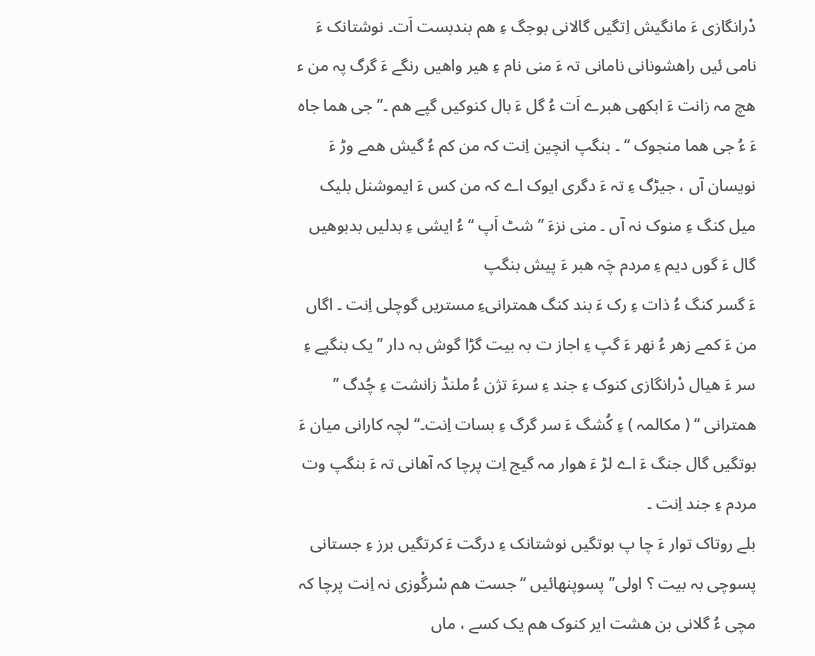دْرانگازی ءَ مانگیش اِتگیں گالانی بوجگ ءِ ھم بندبست اَت۔ نوشتانک ءَ نامی ئیں راھشونانی نامانی تہ ءَ منی نام ءِ ھیر واھیں رنگے ءَ گرگ پہ من ء ھچ مہ زانت ءَ ابکھی ھبرے اَت ءُ گل ءَ بال کنوکیں گپے ھم ۔’’ جی ھما جاہ ءَ ءُ جی ھما منجوک ‘‘ ۔ بنگپ انچین اِنت کہ من کم ءُ گیش ھمے وڑ ءَ نویسان آں ، جیڑگ ءِ تہ ءَ دگری ایوک اے کہ من کس ءَ ایموشنل بلیک میل کنگ ءِ منوک نہ آں ۔ منی نزءَ ’’ شٹ اَپ ‘‘ ءُ ایشی ءِ بدلیں بدبوھیں گال ءَ گوں دیم ءِ مردم چَہ ھبر ءَ پیش بنگپ
ءَ گسر کنگ ءُ ذات ءِ رک ءَ بند کنگ ھمترانیءِ مستریں گوچلی اِنت ۔ اگاں من ءَ کمے زھر ءُ نھر ءَ گپ ءِ اجاز ت بہ بیت گڑا گوش بہ دار ’’ یک بنگپے ءِ سر ءَ ھیال دْرانگازی کنوک ءِ جند ءِ سرءَ تژن ءُ ملنڈ زانشت ءِ چُدگ ’’ ھمترانی ‘‘ ( مکالمہ ) ءِ کُشگ ءَ سر گرگ ءِ بسات اِنت۔‘‘ لچہ کارانی میان ءَ بوتگیں گال جنگ ءَ اے لڑ ءَ ھوار مہ گیج اِت پرچا کہ آھانی تہ ءَ بنگپ وت مردم ءِ جند اِنت ۔
بلے روتاک توار ءَ چا پ بوتگیں نوشتانک ءِ درگت ءَ کرتگیں برز ءِ جستانی پسوچی بہ بیت ؟ اولی’’ پسوپنھائیں ‘‘جست ھم سْرگْوزی نہ اِنت پرچا کہ مچی ءُ گلانی بن ھشت ایر کنوک ھم یک کسے ، ماں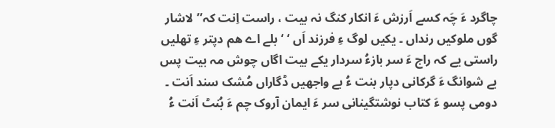چاگرد ءَ چَہ کسے اَرزش ءَ انکار کنگ نہ بیت ، راست اِنت کہ’’لاشار گوں ملوکیں رنداں ۔ یکیں لوگ ءِ فرزند اَں ‘ ‘ بلے اے ھم دپتر ءِ تھلیں راستی یے کہ راج ءَ سر بازءُ سردار یکے بیت اگاں چوش مہ بیت پس بے شوانگ ءَ گرکانی دپار بنت ءُ بے واجھیں ڈگاراں مُشک سند اَنت ۔ دومی پسو ءَ کتاب نوشتگینانی سر ءَ ایمان آروک چم ءَ بُنٹ اَنت ءُ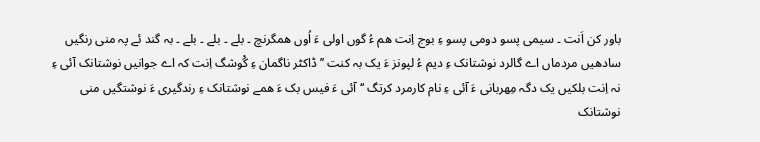باور کن اَنت ۔ سیمی پسو دومی پسو ءِ بوج اِنت ھم ءُ گوں اولی ءَ اُوں ھمگرنچ ۔ بلے ۔ بلے ۔ بلے ۔ بہ گند ئے پہ منی رنگیں سادھیں مردماں اے گالرد نوشتانک ءِ دیم ءُ لپونز ءَ یک بہ کنت ’’ ڈاکٹر ناگمان ءِ گْوشگ اِنت کہ اے جوانیں نوشتانک آئی ءِ نہ اِنت بلکیں یک دگہ مِھربانی ءَ آئی ءِ نام کارمرد کرتگ ‘‘آئی ءَ فیس بک ءَ ھمے نوشتانک ءِ رندگیری ءَ نوشتگیں منی نوشتانک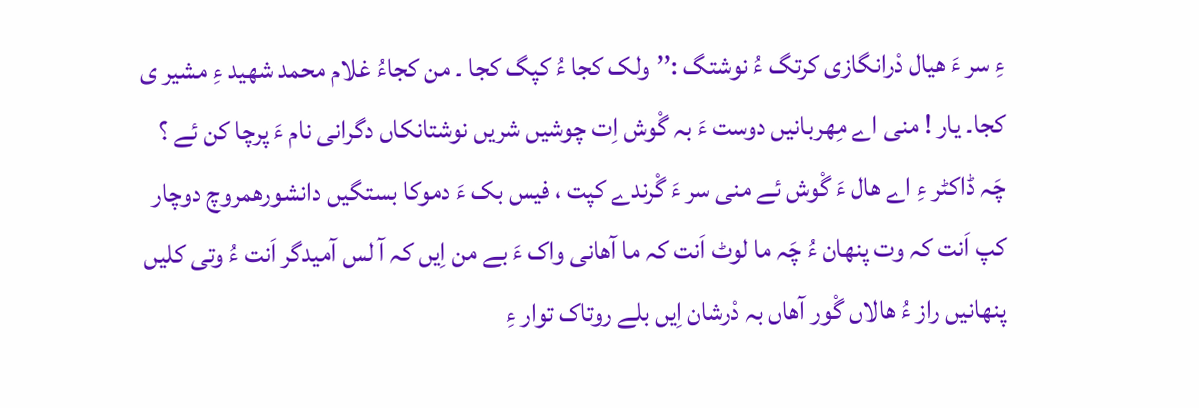ءِ سر ءَ ھیال دْرانگازی کرتگ ءُ نوشتگ :’’ولک کجا ءُ کپگ کجا ۔ من کجاءُ غلام محمد شھید ءِ مشیر ی کجا۔ یار ! منی اے مِھربانیں دوست ءَ بہ گْوش اِت چوشیں شریں نوشتانکاں دگرانی نام ءَ پرچا کن ئے ؟
چَہ ڈاکٹر ءِ اے ھال ءَ گْوش ئے منی سر ءَ گْرندے کپت ، فیس بک ءَ دموکا بستگیں دانشورھمروچ دوچار کپ اَنت کہ وت پنھان ءُ چَہ ما لوٹ اَنت کہ ما آھانی واک ءَ بے من اِیں کہ آ لس آمیدگر اَنت ءُ وتی کلیں پنھانیں راز ءُ ھالاں گْور آھاں بہ دْرشان اِیں بلے روتاک توار ءِ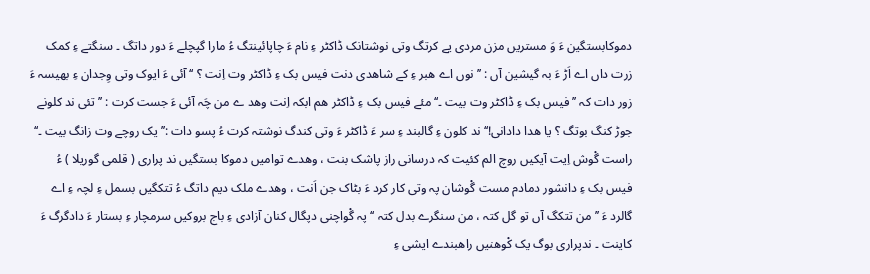دموکابستگین ءَ وَ مستریں مزن مردی یے کرتگ وتی نوشتانک ڈاکٹر ءِ نام ءَ چاپائینتگ ءُ مارا گپچلے ءَ دور داتگ ۔ سنگتے ءِ کمک زرت داں اے اَڑ ءَ بہ گیشین آں : ’’ نوں اے ھبر ءِ کے شاھدی دنت فیس بک ءِ ڈاکٹر وت اِنت ؟ ‘‘ آئی ءَ ایوک وتی وِجدان ءِ بھیسہ ءَ زور دات کہ ’’ فیس بک ءِ ڈاکٹر وت بیت ۔‘‘ مئے فیس بک ءِ ڈاکٹر ھم ابکہ اِنت وھد ے من چَہ آئی ءَ جست کرت : ’’تئی ند کلونے جوڑ کنگ بوتگ ؟ یا ھدا دادانی!‘‘ ند کلون ءِ گالبند ءِ سر ءَ ڈاکٹر ءَ وتی کندگ نوشتہ کرت ءُ پسو دات :’’ یک روچے وت زانگ بیت ۔‘‘
راست گْوش اِیت آیکیں روچ الم کئیت کہ درسانی راز پاشک بنت ، وھدے توامیں دموکا بستگیں ند پراری ( قلمی گوریلا ) ءُ فیس بک ءِ دانشور دمادم مست گْوشان پہ وتی کار کرد ءَ بٹاک جن اَنت ، وھدے ملک دیم داتگ ءُ تتکگیں بسمل ءِ لچہ ءِ اے گالرد ءَ ’’ من تتکگ آں تو گل کتہ ، من سنگرے بدل کتہ ‘‘ پہ گْواچنی دپگال کنان آزادی ءِ باج بروکیں سرمچار ءِ بستار ءَ دادگرگ ءَ کاینت ۔ ندپراری بوگ یک کْوھنیں راھبندے ایشی ءِ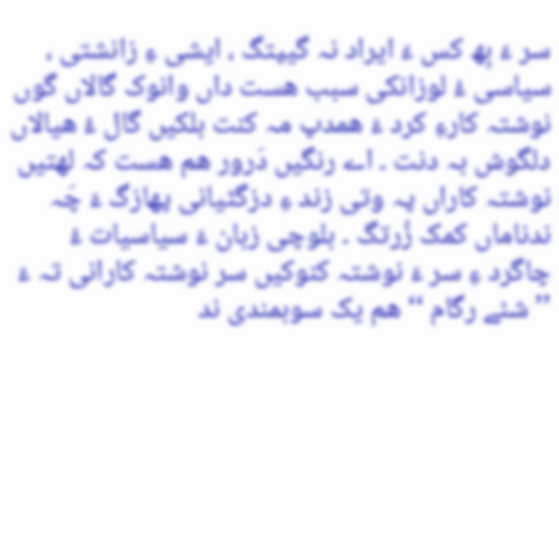سر ءَ بِھ کس ءَ ایراد نہ گیپتگ ، ایشی ءِ زانشتی ، سیاسی ءُ لوزانکی سبب ھست داں وانوک گالاں گوں نوشتہ کارءِ کرد ءَ ھمدپ مہ کنت بلکیں گال ءُ ھیالاں دلگوش بہ دنت ۔ اے رنگیں دَرور ھم ھست کہ لھتیں نوشتہ کاراں پہ وتی زند ءِ دزگٹیانی پھازگ ءَ چَہ ندناماں کمک زُرتگ ۔ بلوچی زبان ءَ سیاسیات ءُ چاگرد ءِ سر ءَ نوشتہ کنوکیں سر نوشتہ کارانی تہ ءَ ’’ شئے رگام ‘‘ ھم یک سوبمندی ند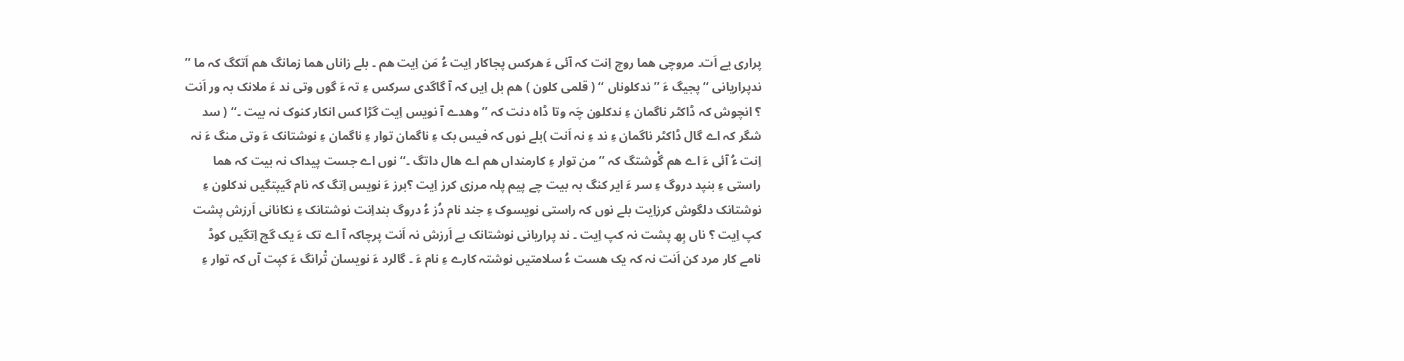پراری یے اَت۔ مروچی ھما روچ اِنت کہ آئی ءَ ھرکس پجاکار اِیت ءُ مَن اِیت ھم ۔ بلے زاناں ھما زمانگ ھم اَتکگ کہ ما ’’ ندپراریانی ‘‘ پجیگ ءَ ’’ ندکلوناں ‘‘ ( قلمی کلون ) ھم بل اِیں کہ آ گاگدی سرکس ءِ تہ ءَ گوں وتی ند ءَ ملانک بہ ور اَنت ؟ انچوش کہ ڈاکٹر ناگمان ءِ ندکلون چَہ وتا ڈاہ دنت کہ ’’ وھدے آ نویس اِیت گڑا کس انکار کنوک نہ بیت ۔‘‘ ( سد شگر کہ اے گال ڈاکٹر ناگمان ءِ ند ءِ نہ اَنت )بلے نوں کہ فیس بک ءِ ناگمان توار ءِ ناگمان ءِ نوشتانک ءَ وتی منگ ءَ نہ اِنت ءُ آئی ءَ اے ھم گْوشتگ کہ ’’ من توار ءِ کارمنداں ھم اے ھال داتگ ۔‘‘ نوں اے جست پیداک نہ بیت کہ ھما راستی ءِ بنپد دروگ ءِ سر ءَ ایر کنگ بہ بیت چے پیم پلہ مرزی کرز اِیت ؟برز ءَ نویس اِتگ کہ نام گیپتگیں ندکلون ءِ نوشتانک دلگوش کرزاِیت بلے نوں کہ راستی نویسوک ءِ جند نام دُز ءُ دروگ بنداِنت نوشتانک ءِ نکانانی اَرزش پشت کپ اِیت ؟ ناں بِھ پشت نہ کپ اِیت ۔ ند پراریانی نوشتانک بے اَرزش نہ اَنت پرچاکہ آ اے تک ءَ یک گچ اِتگیں کوڈ نامے کار مرد کن اَنت نہ کہ یک ھست ءُ سلامتیں نوشتہ کارے ءِ نام ءَ ۔ گالرد ءَ نویسان تْرانگ ءَ کپت آں کہ توار ءِ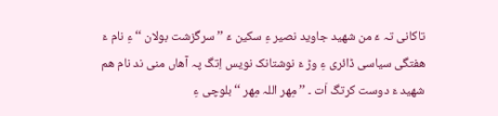تاکانی تہ ءَ من شھید جاوید نصیر ءِ سکین ءَ ’’ سرگزشت بولان ‘‘ ءِ نام ءَ ھفتگی سیاسی ڈائری ءِ وڑ ءَ نوشتانک نویس اِتگ پہ آھاں منی ند نام ھم شھید ءَ دوست کرتگ اَت ۔ ’’ مِھر اللہ مِھر ‘‘ بلوچی ءِ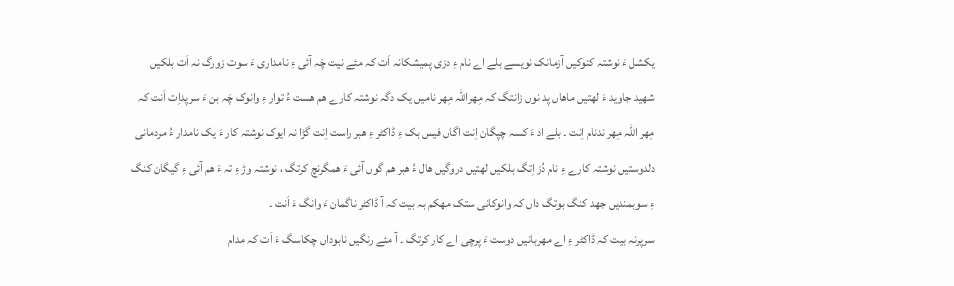یکشل ءَ نوشتہ کنوکیں آزمانک نویسے بلے اے نام ءِ دزی پمیشکانہ اَت کہ مئے نیت چَہ آئی ءِ نامداری ءَ سوت زورگ نہ اَت بلکیں شھید جاوید ءَ لھتیں ماھاں پد نوں زانتگ کہ مِھراللہ مِھر نامیں یک دگہ نوشتہ کارے ھم ھست ءُ توار ءِ وانوک چَہ بن ءَ سرپداِت اَنت کہ مِھر اللہ مِھر ندنام اِنت ۔ بلے اد ءَ کسہ چپگان اِنت اگاں فیس بک ءِ ڈاکٹر ءِ ھبر راست اِنت گڑا نہ ایوک نوشتہ کار ءَ یک نامدار ءُ مردمانی دلدوستیں نوشتہ کارے ءِ نام دُز اِتگ بلکیں لھتیں دروگیں ھال ءُ ھبر ھم گوں آئی ءَ ھمگرنچ کرتگ ، نوشتہ وڑ ءِ تہ ءَ ھم آئی ءِ گیگان کنگ ءِ سوبمندیں جھد کنگ بوتگ داں کہ وانوکانی ستک مھکم بہ بیت کہ آ ڈاکٹر ناگمان ءَ وانگ ءَ اَنت ۔
سرپرنہ بیت کہ ڈاکٹر ءِ اے مھربانیں دوست ءَ پرچی اے کار کرتگ ۔ آ مئے رنگیں نابوداں چکاسگ ءَ اَت کہ مدام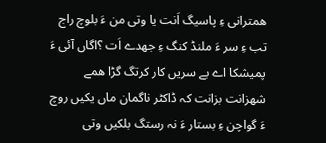ھمترانی ءِ پاسیگ اَنت یا وتی من ءَ بلوچ راج تب ءِ سر ءَ ملنڈ کنگ ءِ جھدے اَت ؟اگاں آئی ءَ پمیشکا اے بے سریں کار کرتگ گڑا ھمے شھزانت بزانت کہ ڈاکٹر ناگمان ماں یکیں روچ ءَ گواچن ءِ بستار ءَ نہ رستگ بلکیں وتی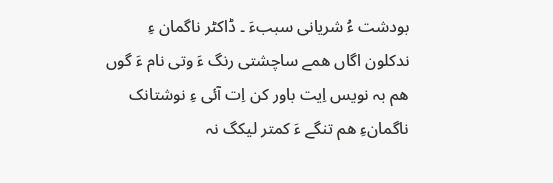بودشت ءُ شریانی سببءَ ۔ ڈاکٹر ناگمان ءِ ندکلون اگاں ھمے ساچشتی رنگ ءَ وتی نام ءَ گوں ھم بہ نویس اِیت باور کن اِت آئی ءِ نوشتانک ناگمانءِ ھم تنگے ءَ کمتر لیکگ نہ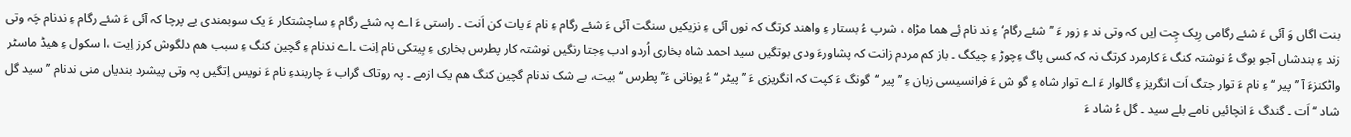بنت اگاں وَ آئی ءَ شئے رگامی رِپک چِت اِیں کہ وتی ند ءِ زور ءَ ’’شئے رگام‘ ءِ ند نام ئِے ھما مڑاہ ، شرپ ءُ بستار ءِ واھند کرتگ کہ نوں آئی ءِ نزیکیں سنگت آئی ءَ شئے رگام ءِ نام ءَ یات کن اَنت ۔ راستی ءَ اے پہ شئے رگام ءِ ساچشتکار ءَ یک سوبمندی یے پرچا کہ آئی ءَ شئے رگام ءِ ندنام چَہ وتی زند ءِ بندشاں آجو بوگ ءُ نوشتہ کنگ ءَ کارمرد کرتگ نہ کہ کسی پاگ ءِچوڑ ءِ چیکگ ۔ باز کم مردم زانت کہ پشاورءَ ودی بوتگیں سید احمد شاہ بخاری اُردو ادب ءِجتا رنگیں نوشتہ کار پطرس بخاری ءِ بِیتکی نام اِنت ۔اے ندنام ءِ گچین کنگ ءِ سبب ھم دلگوش کرز اِیت ،ا سکول ءِ ھیڈ ماسٹر واٹکنزءَ آ ’’ پیر ‘‘ ءِ نام ءَ توار جتگ اَت انگریز ءِ گالوار ءَ اے توار شاہ ءِ گو ش ءَ فرانسیسی زبان ءِ ’’ پیر ‘‘گونگ ءَ کپت کہ انگریزی ءَ ’’ پیٹر ‘‘ ءُ یونانی ءَ’’ پطرس ‘‘ بیت، بے شک ندنام گچین کنگ ھم یک ازمے ۔ پہ روتاک گراب ءَ چاربندءِ نام ءَ نویس اِتگیں پہ وتی پیشرد بندیاں منی ندنام ’’ سید گل شاد ‘‘ اَت ۔ گندگ ءَ انچائیں نامے بلے سید ۔ گل ءُ شاد ءَ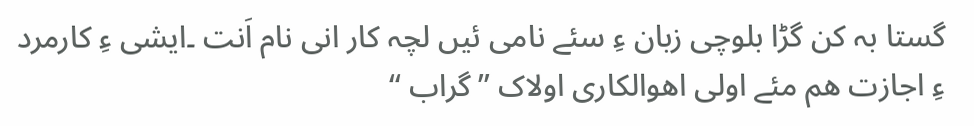گستا بہ کن گڑا بلوچی زبان ءِ سئے نامی ئیں لچہ کار انی نام اَنت ۔ایشی ءِ کارمرد ءِ اجازت ھم مئے اولی اھوالکاری اولاک ’’ گراب ‘‘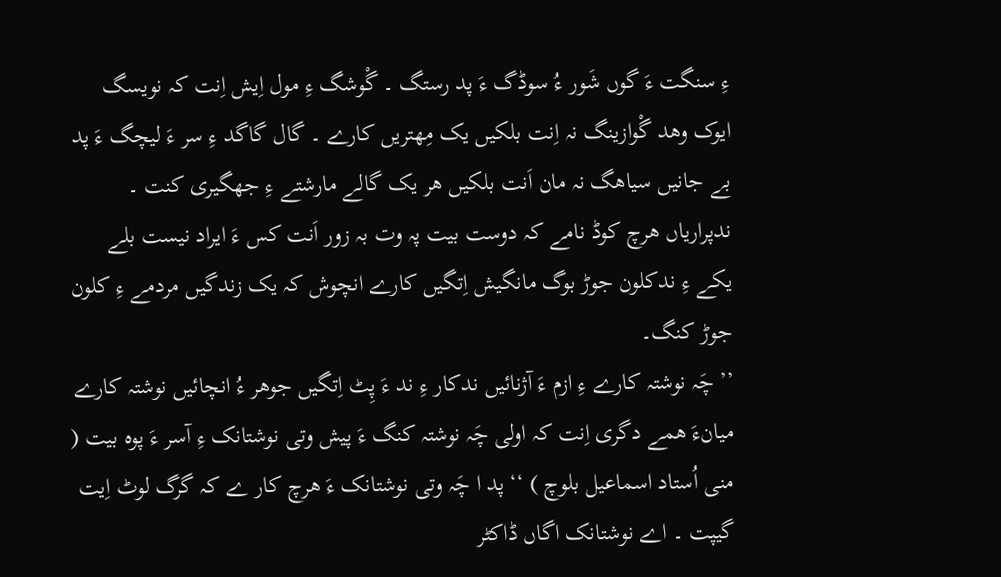ءِ سنگت ءَ گوں شَور ءُ سوڈگ ءَ پد رستگ ۔ گْوشگ ءِ مول اِیش اِنت کہ نویسگ ایوک وھد گْوازینگ نہ اِنت بلکیں یک مِھتریں کارے ۔ گال گاگد ءِ سر ءَ لیچگ ءَ پد بے جانیں سیاھگ نہ مان اَنت بلکیں ھر یک گالے مارشتے ءِ جھگیری کنت ۔ ندپراریاں ھرچ کوڈ نامے کہ دوست بیت پہ وت بہ زور اَنت کس ءَ ایراد نیست بلے یکے ءِ ندکلون جوڑ بوگ مانگیش اِتگیں کارے انچوش کہ یک زندگیں مردمے ءِ کلون جوڑ کنگ۔
’’ چَہ نوشتہ کارے ءِ ازم ءَ آژنائیں ندکار ءِ ند ءَ پِٹ اِتگیں جوھر ءُ انچائیں نوشتہ کارے میانءَ ھمے دگری اِنت کہ اولی چَہ نوشتہ کنگ ءَ پیش وتی نوشتانک ءِ آسر ءَ پوہ بیت ( منی اُستاد اسماعیل بلوچ ) ‘‘ پد ا چَہ وتی نوشتانک ءَ ھرچ کار ے کہ گرگ لوٹ اِیت گیپت ۔ اے نوشتانک اگاں ڈاکٹر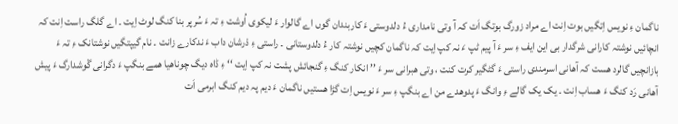ناگمان ءِ نویس اِتگیں بوت اِنت اے مراد زورگ بوتگ اَت کہ آ وتی نامداری ءُ دلدوستی ءَ کاربندان گوں اے گالوار ءَ لیکوی اُوشت ءِ تہ ءَ سُرپر بنا کنگ لوٹ اِیت ۔ اے گلگ راست اِنت کہ انچائیں نوشتہ کارانی شرگدار بی این ایف ءِ سر ءَ آ پیم ٹپ ءَ نہ کپ اِیت کہ ناگمان کچیں نوشتہ کار ءُ دلدوستانی ۔ راستی ءِ دْرشان داب ءَ ندکارے زانت ۔ نام گیپتگیں نوشتانک ءِ تہ ءَ بازانچیں گالرد ھست کہ آھانی اسرمندی راستی ءَ گٹگیر کرت کنت ، وتی ھبرانی سر ءَ ’’ انکار کنگ ءِ گنجائش پشت نہ کپ اِیت ‘‘ ءِ ڈاہ دیگ چوناھیا ھمے بنگپ ءَ دگرانی گْوشدارگ ءَ پیش آھانی رَد کنگ ءَ ھساب اِنت ۔ یک یک گالے ءِ وانگ ءَ پدوھدے من اے بنگپ ءِ سر ءَ نویس اِت گڑا ھستیں ناگمان ءَ دیم پہ دیم کنگ ابرمی اَت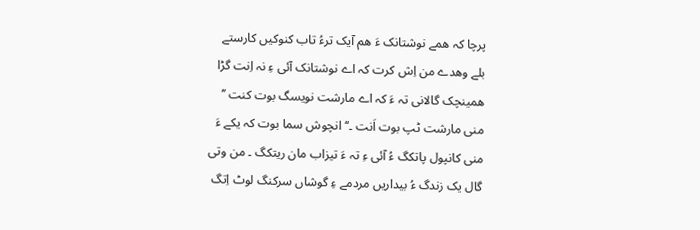پرچا کہ ھمے نوشتانک ءَ ھم آیک ترءُ تاب کنوکیں کارستے بلے وھدے من اِش کرت کہ اے نوشتانک آئی ءِ نہ اِنت گڑا ھمینچک گالانی تہ ءَ کہ اے مارشت نویسگ بوت کنت ’’ منی مارشت ٹپ بوت اَنت ۔‘‘انچوش سما بوت کہ یکے ءَ منی کانپول پاتکگ ءُ آئی ءِ تہ ءَ تیزاب مان ریتکگ ۔ من وتی گال یک زندگ ءُ بیداریں مردمے ءِ گوشاں سرکنگ لوٹ اِتگ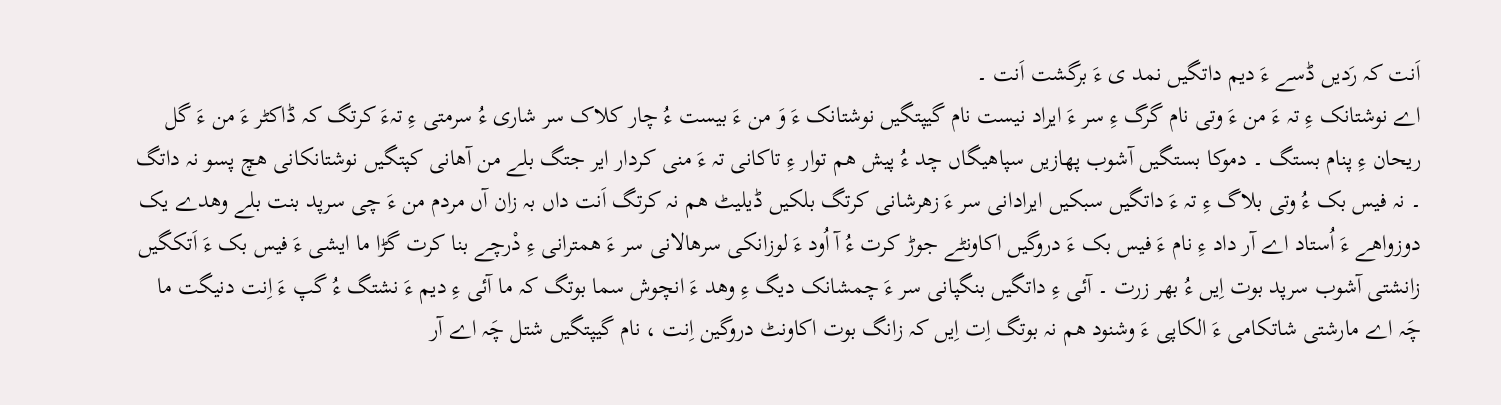اَنت کہ رَدیں ڈسے ءَ دیم داتگیں نمد ی ءَ برگشت اَنت ۔
اے نوشتانک ءِ تہ ءَ من ءَ وتی نام گرگ ءِ سر ءَ ایراد نیست نام گیپتگیں نوشتانک ءَ وَ من ءَ بیست ءُ چار کلاک سر شاری ءُ سرمتی ءِ تہءَ کرتگ کہ ڈاکٹر ءَ من ءَ گل ریحان ءِ پنام بستگ ۔ دموکا بستگیں آشوب پھازیں سپاھیگاں چد ءُ پیش ھم توار ءِ تاکانی تہ ءَ منی کردار ایر جتگ بلے من آھانی کپتگیں نوشتانکانی ھچ پسو نہ داتگ ۔ نہ فیس بک ءُ وتی بلاگ ءِ تہ ءَ داتگیں سبکیں ایرادانی سر ءَ زھرشانی کرتگ بلکیں ڈیلیٹ ھم نہ کرتگ اَنت داں بہ زان آں مردم من ءَ چی سرپد بنت بلے وھدے یک دوزواھے ءَ اُستاد اے آر داد ءِ نام ءَ فیس بک ءَ دروگیں اکاونٹے جوڑ کرت ءُ آ اُود ءَ لوزانکی سرھالانی سر ءَ ھمترانی ءِ دْرچے بنا کرت گڑا ما ایشی ءَ فیس بک ءَ اَتکگیں زانشتی آشوب سرپد بوت اِیں ءُ بھر زرت ۔ آئی ءِ داتگیں بنگپانی سر ءَ چمشانک دیگ ءِ وھد ءَ انچوش سما بوتگ کہ ما آئی ءِ دیم ءَ نشتگ ءُ گپ ءَ اِنت دنیگت ما چَہ اے مارشتی شاتکامی ءَ الکاپی ءَ وشنود ھم نہ بوتگ اِت اِیں کہ زانگ بوت اکاونٹ دروگین اِنت ، نام گیپتگیں شتل چَہ اے آر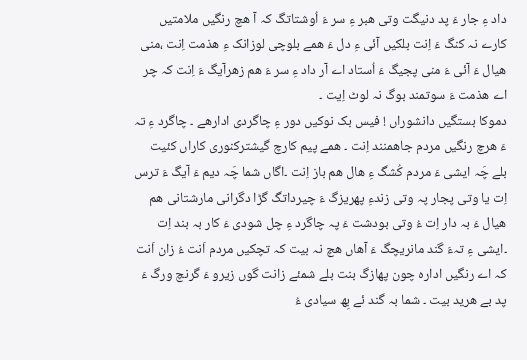داد ءِ جار ءَ پد دنیگت وتی ھبر ءِ سر ءَ اُوشتاتگ کہ آ ھچ رنگیں ملامتیں کارے نہ کنگ ءَ اِنت بلکیں آئی ءِ دل ءَ ھمے بلوچی لوزانک ءِ ھذمت اِنت ،منی ھیال ءَ آئی ءَ منی پجیگ ءَ اُستاد اے آر داد ءِ سر ءَ ھم زھرآیگ ءَ اِنت کہ چر اے ھذمت ءَ سوتمند بوگ نہ لوٹ اِیت ۔
دموکا بستگیں دانشوراں ! فیس بک نوکیں دور ءِ چاگردی ادارھے ۔ چاگرد ءِ تہ ءَ ھرچ رنگیں مردم جاھمنند اِنت ۔ ھمے پیم کارچ گیشترکنوری کاراں کئیت بلے چَہ ایشی ءَ مردم کُشگ ءِ ھال ھم باز اِنت ۔اگاں شما چَہ دیم ءَ آیگ ءَ ترس اِت یا وتی پجار پہ وتی زندءِ پھریزگ ءَ چیرداتگ گڑا دگرانی مارشتانی ھم ھیال ءَ بہ دار اِت ءُ وتی بودشت ءَ پہ چاگرد ءِ چل شودی ءَ کار بہ بند اِت ۔ایشی ءِ تہءَ گند مانریچگ ءَ آھاں ھچ نہ بیت کہ تچکیں مردم اَنت ءُ زان اَنت کہ اے رنگیں ادارہ چون پھازگ بنت بلے شمئے زانت گوں زیرو ءَ گرنچ ورگ ءَ پد بے ھرید بیت ۔ شما بہ گند ئے بِھ سیادی ءُ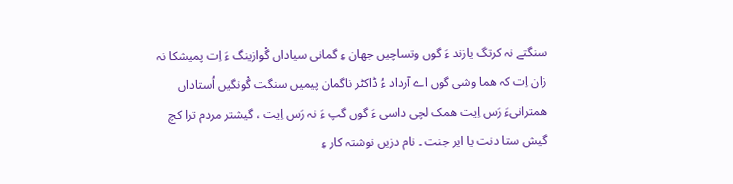سنگتے نہ کرتگ یازند ءَ گوں وتساچیں جھان ءِ گمانی سیاداں گْوازینگ ءَ اِت پمیشکا نہ زان اِت کہ ھما وشی گوں اے آرداد ءُ ڈاکٹر ناگمان پیمیں سنگت گْونگیں اُستاداں ھمترانیءَ رَس اِیت ھمک لچی داسی ءَ گوں گپ ءَ نہ رَس اِیت ، گیشتر مردم ترا کچ گیش ستا دنت یا ایر جنت ۔ نام دزیں نوشتہ کار ءِ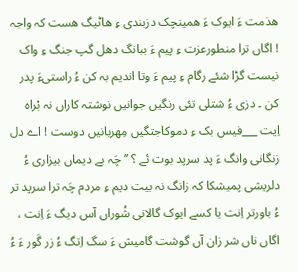ھذمت ءَ ایوک ءَ ھمینچک دزبندی ءِ ھاٹیگ ھست کہ واجہ ! اگاں ترا منطورعزت ءِ پیم ءَ ببانگ دھل گپ جنگ ءِ واک نیست گڑا شئے رگام ءِ پیم ءَ وتا اندیم بہ کن ءُ راستیءَ پدر کن ۔ دزی ءُ شتلی تئی رنگیں جوانیں نوشتہ کاراں نہ بْراہ اِیت ___فیس بک ءِ دموکاجتگیں مِھربانیں دوست ! اے دل زنگانی وانگ ءَ پد سرپد بوت ئے ؟ ’’ چَہ بے دیماں بیزاری ءُ دلریشی پمیشکا کہ زانگ نہ بیت دیم ءِ مردم چَہ ترا سرپد تر ءُ باورتر اِنت یا کسے ایوک گالانی شُوراں آس دیگ ءَ اِنت ، اگاں ناں شر زان آں گوشت گامیش ءَ سگ اِتگ ءُ زر گَور ءَ ءُ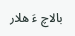بالاچ ءَ ھلار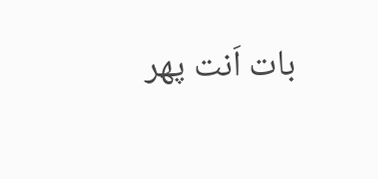بات اَنت پھر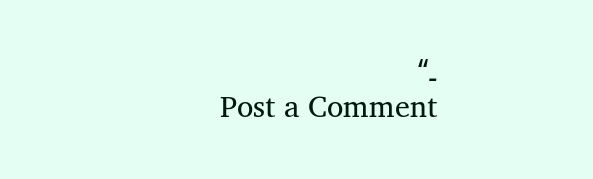۔‘‘
Post a Comment